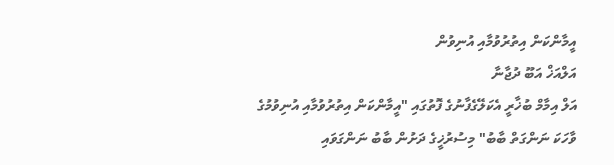އީމާންކަން އިތުރުވުމާއި އުނިވުން
އަލްއަޚް އަބޫ ދުޖާނާ
އަލް އިމާމް ބުޚާރީ އެކަލޭގެފާނުގެ ފޮތުގައި "އީމާންކަން އިތުރުވުމާއި އުނިވުމުގެ ވާހަކަ ނަންގަތް ބާބު" މިސުރުޚީގެ ދަށުން ބާބު ނަންގަވައި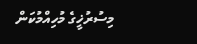މިސުރުޚީގެ މުހިއްމުކަން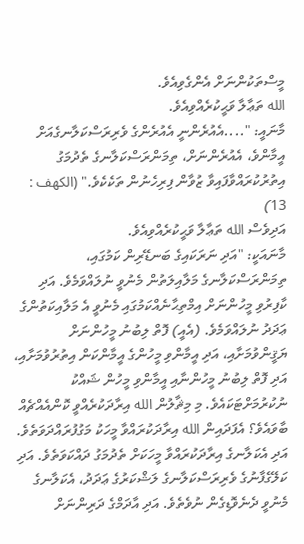މީސްތަކުންނަށް އެންގެވިއެވެ.
الله ތަޢާލާ ވަޙީކުރެއްވިއެވެ.
މާނައީ: "....އެއުރެންނީ އެއުރެންގެ ވެރިރަސްކަލާނގެއަށް އީމާންވެ، އެއުރެންނަށް، ތިމަންރަސްކަލާނގެ ތެދުމަގު އިތުރުކުރައްވާފައިވާ ޒުވާން ފިރިހެނުން ތަކެކެވެ." (الكهف : 13)
އަދިވެސް الله ތަޢާލާ ވަޙީކުރެއްވިއެވެ.
މާނައަކީ: "އަދި ނަރަކައިގެ ބަނޑޭރިން ކަމުގައި، ތިމަންރަސްކަލާނގެ މަލާއިލަތުން މެނުވީ ނުލައްވަމެވެ. އަދި ކާފިރުވި މީހުންނަށް އިމްތިޙާނެއްކަމުގައި މެނުވީ އެ މަލާއިކަތުންގެ ޢަދަދު ނުލައްވަމެވެ. (އެއީ) ފޮތް ލިބުނު މީހުންނަށް ޔަޤީންވުމަށާއި، އަދި އީމާންވި މީހުންގެ އީމާންކަން އިތުރުވުމަށާއި، އަދި ފޮތް ލިބުނު މީހުންނާއި އީމާންވި މީހުން ޝައްކު ނުކުރުމަށްޓަކައެވެ. މި މިޘާލުން الله އިރާދަކުރެއްވީ ކޮންއެއްޗެއް ބާވައެވެ؟ އެފަދައިން الله އިރާދަކުރައްވާ މީހަކު މަގުފުރައްދަވަތެވެ. އަދި އެކަލާނގެ އިރާދަކުރައްވާ މީހަކަށް ތެދުމަގު ދައްކަވަތެވެ. އަދި ކަލޭގެފާނުގެ ވެރިރަސްކަލާނގެ ލަޝްކަރުގެ ޢަދަދު، އެކަލާނގެ މެނުވީ ދެނެވޮޑިގެން ނުވެތެވެ. އަދި އާދަމްގެ ދަރިންނަށް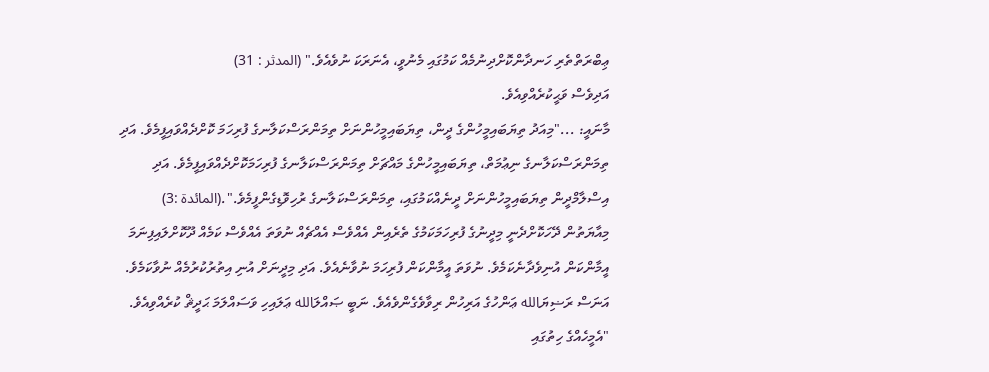ޢިބްރަތްތެރި ހަނދާންކޮށްދިނުމެއް ކަމުގައި މެނުވީ، އެނަރަކަ ނުވެއެވެ." (المدثر : 31)
އަދިވެސް ވަޙީކުރެއްވިއެވެ.
މާނައީ: ..."މިއަދު ތިޔަބައިމީހުންގެ ދީން، ތިޔަބައިމީހުންނަށް ތިމަންރަސްކަލާނގެ ފުރިހަމަ ކޮށްދެއްވައިފީމެވެ. އަދި ތިމަންރަސްކަލާނގެ ނިޢުމަތް، ތިޔަބައިމީހުންގެ މައްޗަށް ތިމަންރަސްކަލާނގެ ފުރިހަމަކޮށްދެއްވައިފީމެވެ. އަދި އިސްލާމްދީން ތިޔަބައިމީހުންނަށް ދީނެއްކަމުގައި، ތިމަންރަސްކަލާނގެ ރުހިވޮޑިގެންފީމެވެ.".(المائدة :3)
މިއާޔަތުން ދޭހަކޮށްދެނީ މިދީނުގެ ފުރިހަމަކަމުގެ ތެރެއިން އެއްވެސް އެއްޗެއް ނުވަތަ އެއްވެސް ކަމެއް ދޫކޮށްލައިފިނަމަ އީމާންކަން އުނިވެދާނެކަމެވެ. ނުވަތަ އީމާންކަން ފުރިހަމަ ނުވާނެއެވެ. އަދި މިދީނަށް އުނި އިތުރުކުރުމެއް ނުވާކަމެވެ.
އަނަސް ރަޟިޔަالله ޢަންހުގެ އަރިހުން ރިވާވެގެންވެއެވެ. ނަބީ ޞައްލަالله ޢަލައިހި ވަސައްލަމަ ޙަދީޘް ކުރެއްވިއެވެ. "އެމީހެއްގެ ހިތުގައި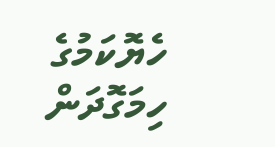ހެޔޮކަމުގެ ހިމަގޮދަން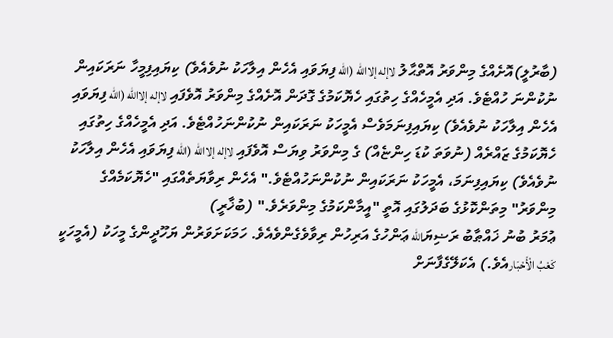(ބާރުލީ)އޮށެއްގެ މިންވަރު އޮތްޙާލު لاإله إلاالله (الله ފިޔަވައި އެހެން އިލާހަކު ނުވެއެވެ) ކިޔައިފިމީހާ ނަރަކައިން ނުކުންނަ ހުއްޓެވެ. އަދި އެމީހެއްގެ ހިތުގައި ހެޔޮކަމުގެ ގޮދަން އޮށެއްގެ މިންވަރު އޮވެފައި لاإله إلاالله (الله ފިޔަވައި އެހެން އިލާހަކު ނުވެއެވެ) ކިޔައިފިނަމަވެސް އެމީހަކު ނަރަކައިން ނުކުންނަހުއްޓެވެ. އަދި އެމީހެއްގެ ހިތުގައި ހެޔޮކަމުގެ ޒައްރެއް (ނުވަތަ ކުޑަ ހިންޏެއް) ގެ މިންވަރު ވިޔަސް އޮވެފައި لاإله إلاالله (الله ފިޔަވައި އެހެން އިލާހަކު ނުވެއެވެ) ކިޔައިފިނަމަ، އެމީހަކު ނަރަކައިން ނުކުންނަހުއްޓެވެ." އެހެން ރިވާޔަތެއްގައި "ހެޔޮކަމެއްގެ މިންވަރު" މިތަންކޮޅުގެ ބަދަލުގައި އޮތީ "އީމާންކަމުގެ މިންވަރެވެ." (ބުޚާރީ)
ޢުމަރު ބުނު ޚައްޠާބު ރަޟިޔަالله ޢަންހުގެ އަރިހުން ރިވާވެގެންވެއެވެ. ހަމަކަށަވަރުން ޔަހޫދީންގެ މީހަކު (އެމީހަކީ كَعْبُ الْأَحْبَارއެވެ.) އެކަލޭގެފާނަށް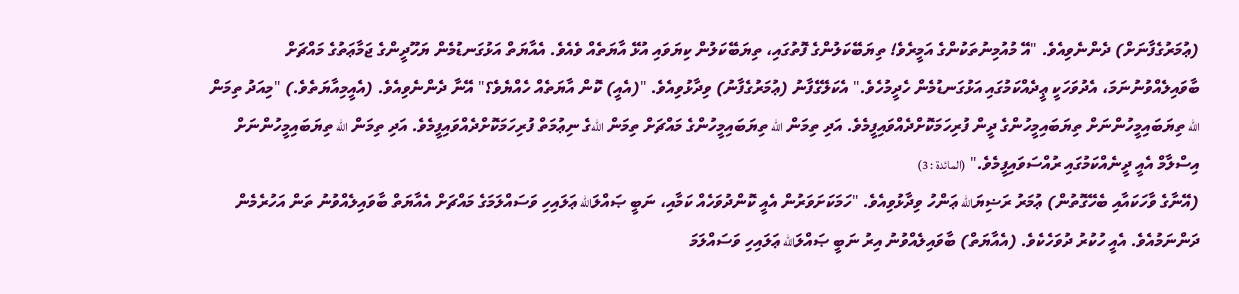(ޢުމަރުގެފާނަށް) ދެންނެވިއެވެ. "އޭ މުއުމިނުތަކުންގެ އަމީރެވެ! ތިޔަބޭކަލުންގެ ފޮތުގައި، ތިޔަބޭކަލުން ކިޔަވައި އުޅޭ އާޔަތެއް ވެއެވެ. އެއާޔަތް އަޅުގަނޑުމެން ޔަހޫދީންގެ ޖަމާޢަތުގެ މައްޗަށް ބާވައިލެއްވުނުނަމަ، އެދުވަހަކީ ޢީދެއްކަމުގައި އަޅުގަނޑުމެން ހެދީމުހެވެ." އެކަލޭގެފާނު (ޢުމަރުގެފާނު) ވިދާޅުވިއެވެ. "(އެއީ) ކޮން އާޔަތެއް ހެއްޔެވެ؟" އޭނާ ދެންނެވިއެވެ. (އެއީމިއާޔަތެވެ.) "މިއަދު ތިމަން الله ތިޔަބައިމީހުންނަށް ތިޔަބައިމީހުންގެ ދީން ފުރިހަމަކޮށްދެއްވައިފީމެވެ. އަދި ތިމަން الله ތިޔަބައިމީހުންގެ މައްޗަށް ތިމަން اللهގެ ނިޢުމަތް ފުރިހަމަކޮށްދެއްވައިފީމެވެ. އަދި ތިމަން الله ތިޔަބައިމީހުންނަށް އިސްލާމް އެއީ ދީނެއްކަމުގައި ރުއްސަވައިފީމެވެ." (المائدة : 3)
(އޭނާގެ ވާހަކައާއި ބެހޭގޮތުން) ޢުމަރު ރަޟިޔަالله ޢަންހު ވިދާޅުވިއެވެ. "ހަމަކަށަވަރުން އެއީ ކޮންދުވަހެއް ކަމާއި، ނަބީ ޞައްލަالله ޢަލައިހި ވަސައްލަމަގެ މައްޗަށް އެއާޔަތް ބާވައިލެއްވުނު ތަން އަހުރެމެން ދަންނަމުއެވެ. އެއީ ހުކުރު ދުވަހެކެވެ. (އެއާޔަތް) ބާވައިލެއްވުނު އިރު ނަބީ ޞައްލަالله ޢަލައިހި ވަސައްލަމަ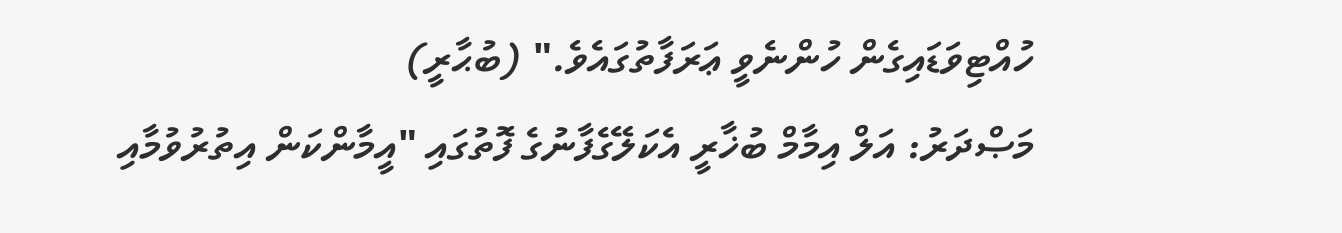ހުއްޓިވަޑައިގެން ހުންނެވީ ޢަރަފާތުގައެވެ." (ބުޙާރީ)
މަޞްދަރު: އަލް އިމާމް ބުޚާރީ އެކަލޭގެފާނުގެ ފޮތުގައި "އީމާންކަން އިތުރުވުމާއި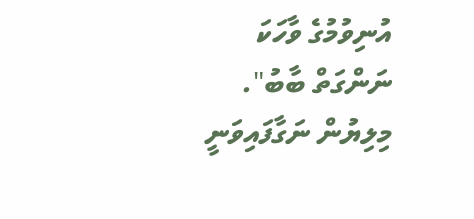އުނިވުމުގެ ވާހަކަ ނަންގަތް ބާބު".
މިލިޔުން ނަގާފައިވަނީ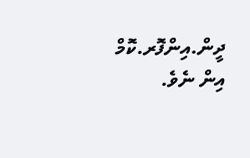ދީން.އިންފޮރ.ކޮމް އިން ނެވެ.